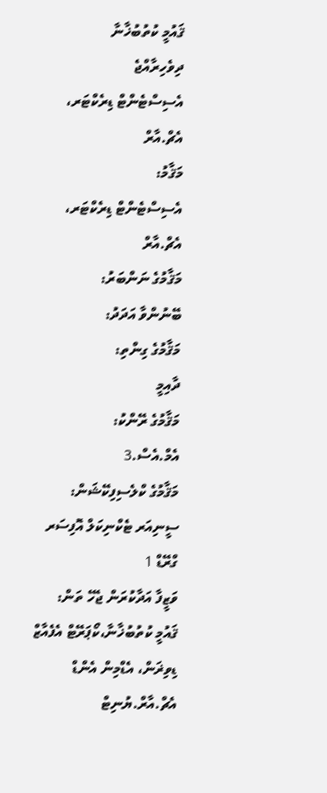ޤައުމީ ކުތުބުޚާނާ
ދިވެހިރާއްޖެ
އެސިސްޓެންޓް ޑިރެކްޓަރ، އެޗް.އާރް
މަޤާމު:
އެސިސްޓެންޓް ޑިރެކްޓަރ، އެޗް.އާރް
މަޤާމުގެ ނަންބަރު:
ބޭނުންވާ އަދަދު:
މަޤާމުގެ ގިންތި:
ދާއިމީ
މަޤާމުގެ ރޭންކު:
އެމް.އެސް.3
މަޤާމުގެ ކްލެސިފިކޭޝަން:
ސީނިއަރ ޓެކްނިކަލް އޮފިސަރ ގްރޭޑް 1
ވަޒީފާ އަދާކުރަން ޖެހޭ ތަން:
ޤައުމީ ކުތުބުޚާނާ،ކޯޕަރޭޓް އެފެއާޒް ޑިވިޜަން، އެޑްމިން އެންޑް އެޗް.އާރް.ޔުނިޓް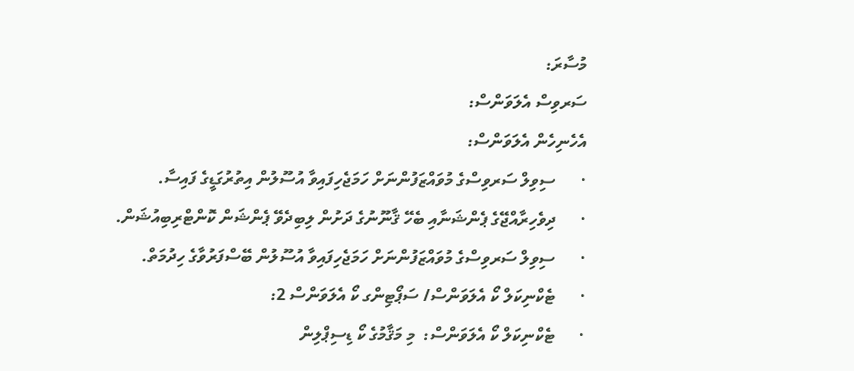މުސާރަ:
ސަރވިސް އެލަވަންސް:
އެހެނިހެން އެލަވަންސް:
·      ސިވިލް ސަރވިސްގެ މުވައްޒަފުންނަށް ހަމަޖެހިފައިވާ އުސޫލުން އިތުރުގަޑީގެ ފައިސާ.
·      ދިވެހިރާއްޖޭގެ ޕެންޝަނާއި ބެހޭ ޤާނޫނުގެ ދަށުން ލިބިދެވޭ ޕެންޝަން ކޮންޓްރިބިއުޝަން.
·      ސިވިލް ސަރވިސްގެ މުވައްޒަފުންނަށް ހަމަޖެހިފައިވާ އުސޫލުން ބޭސްފަރުވާގެ ހިދުމަތް.
·      ޓެކްނިކަލް ކޯ އެލަވަންސް/ ސަޕޯޓިންގ ކޯ އެލަވަންސް 2:
·      ޓެކްނިކަލް ކޯ އެލަވަންސް:  މި މަޤާމުގެ ކޯ ޑިސިޕްލިން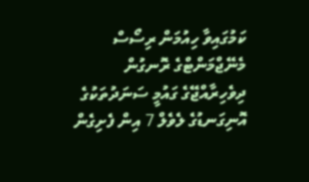ކަމުގައިވާ ހިއުމަން ރިސޯސް މެނޭޖްމަންޓްގެ ރޮނގުން ދިވެހިރާއްޖޭގެ ގައުމީ ސަނަދުތަކުގެ އޮނިގަނޑުގެ ލެވެލް 7 އިން ފެށިގެން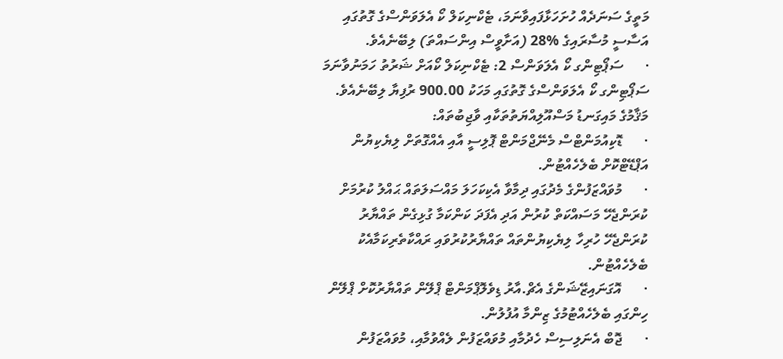މަތީގެ ސަނަދެއް ހުށަހަޅާފައިވާނަމަ، ޓެކްނިކަލް ކޯ އެލަވަންސްގެ ގޮތުގައި އަސާސީ މުސާރައިގެ %28 (އަށާވީސް އިންސައްތަ) ލިބޭނެއެވެ.
·      ސަޕޯޓިންގ ކޯ އެލަވަންސް 2: ޓެކްނިކަލް ކޯއަށް ޝަރުތު ހަމަނުވާނަމަ ސަޕޯޓިންގ ކޯ އެލަވަންސްގެ ގޮތުގައި މަހަކު 900.00 ރުފިޔާ ލިބޭނެއެވެ.
މަޤާމުގެ މައިގަނޑު މަސްއޫލިއްޔަތުތަކާއި ވާޖިބުތައް:
·      ޑޮކިއުމަންޓްސް މެނޭޖްމަންޓް ޕޮލިސީ އާއި އެއްގޮތަށް ލިޔެކިޔުން އަޕްޑޭޓްކޮށް ބެލެހެއްޓުން.
·      މުވައްޒަފުންގެ މެދުގައި ދިމާވާ އެކިކަހަލަ މައްސަލަތައް ޙައްލު ކުރުމަށް ކުރަންޖެހޭ މަސައްކަތް ކުރުން އަދި އެފަދަ ކަންކަމާ ގުޅިގެން ތައްޔާރު ކުރަންޖެހޭ ހުރިހާ ލިޔެކިޔުންތައް ތައްޔާރުކުރުވައި ރައްކާތެރިކަމާއެކު ބެލެހެއްޓުން.
·      އޮގަނައިޒޭޝަންގެ އެޗް.އާރު ޑިވެލޮޕްމަންޓް ޕްލޭން ތައްޔާރުކޮށް ޕްލޭން ހިންގައި ބެލެހެއްޓުމުގެ ޒިންމާ އުފުލުން.
·      ޖޮބް އެނަލިސިސް ހެދުމާއި މުވައްޒަފުން ލެއްވުމާއި، މުވައްޒަފުން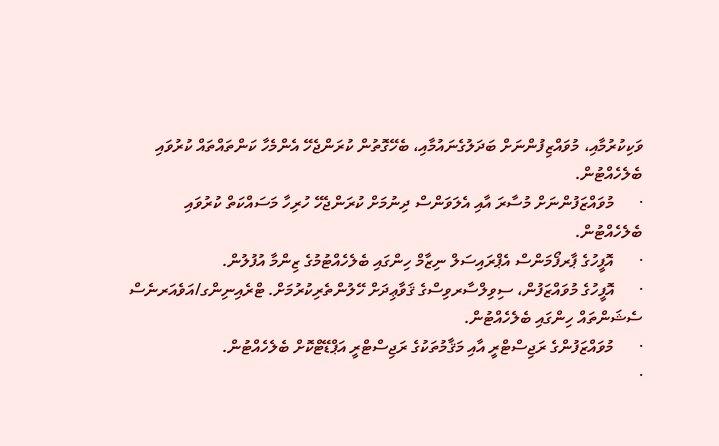ވަކިކުރުމާއި، މުވައްޒިފުންނަށް ބަދަލުގެނައުމާއި، ބެހޭގޮތުން ކުރަންޖެހޭ އެންމެހާ ކަންތައްތައް ކުރުވައި ބެލެހެއްޓުން.
·      މުވައްޒަފުންނަށް މުސާރަ އާއި އެލަވަންސް ދިނުމަށް ކުރަންޖެހޭ ހުރިހާ މަސައްކަތް ކުރުވައި ބެލެހެއްޓުން.
·      އޮފީހުގެ ޕާރފޯމަންސް އެޕްރައިސަލް ނިޒާމް ހިންގައި ބެލެހެއްޓުމުގެ ޒިންމާ އުފުލުން.
·      އޮފީހުގެ މުވައްޒަފުން، ސިވިލްސާރވިސްގެ ޤަވާޢިދަށް ހޭލުންތެރިކުރުމަށް. ޓްރެއިނިންގ/އަވެއަރނެސް ސެޝަންތައް ހިންގައި ބެލެހެއްޓުން.
·      މުވައްޒަފުންގެ ރަޖިސްޓްރީ އާއި މަޤާމުތަކުގެ ރަޖިސްޓްރީ އަޕްޑޭޓްކޮށް ބެލެހެއްޓުން.
·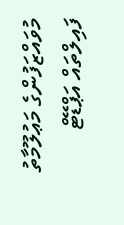މުވައްޒަފުންގެ މަޢުލޫމާތު ފައިލްތައް އަޕްޑޭޓް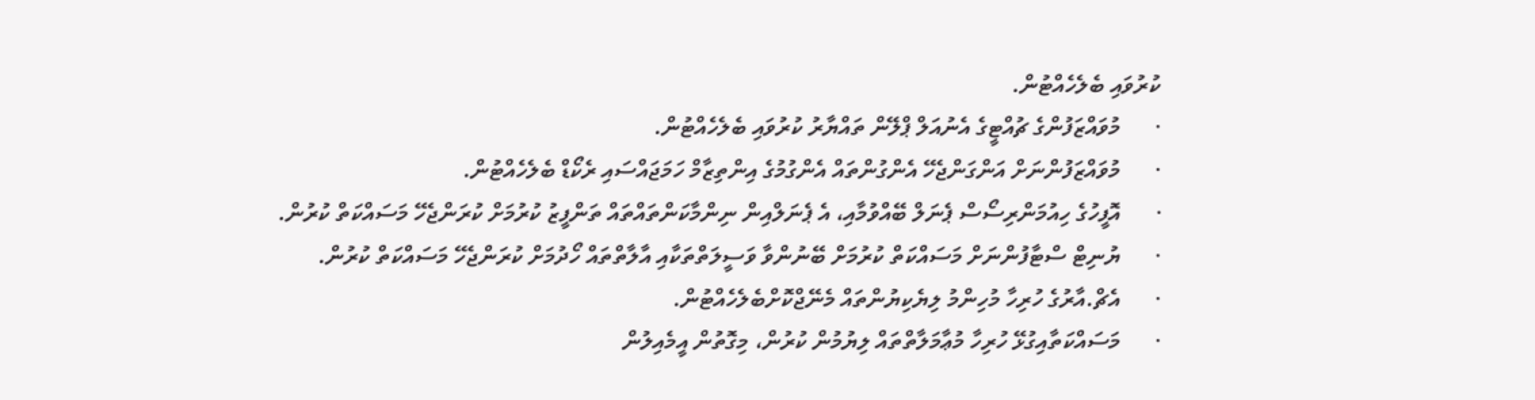ކުރުވައި ބެލެހެއްޓުން.
·      މުވައްޒަފުންގެ ޗުއްޓީގެ އެނުއަލް ޕްލޭން ތައްޔާރު ކުރުވައި ބެލެހެއްޓުން.
·      މުވައްޒަފުންނަށް އަންގަންޖެހޭ އެންގުންތައް އެންގުމުގެ އިންތިޒާމް ހަމަޖައްސައި ރެކޯޑް ބެލެހެއްޓުން.
·      އޮފީހުގެ ހިއުމަންރިސޯސް ޕެނަލް ބޭއްވުމާއި، އެ ޕެނަލްއިން ނިންމާކަންތައްތައް ތަންފީޒު ކުރުމަށް ކުރަންޖެހޭ މަސައްކަތް ކުރުން.
·      ޔުނިޓް ސްޓާފުންނަށް މަސައްކަތް ކުރުމަށް ބޭނުންވާ ވަސީލަތްތަކާއި އާލާތްތައް ހޯދުމަށް ކުރަންޖެހޭ މަސައްކަތް ކުރުން.
·      އެޗް.އާރުގެ ހުރިހާ މުހިންމު ލިޔެކިޔުންތައް މެނޭޖްކޮށްބެލެހެއްޓުން.
·      މަސައްކަތާއިގުޅޭ ހުރިހާ މުޢާމަލާތްތައް ލިޔުމުން ކުރުން، މިގޮތުން އީމެއިލުން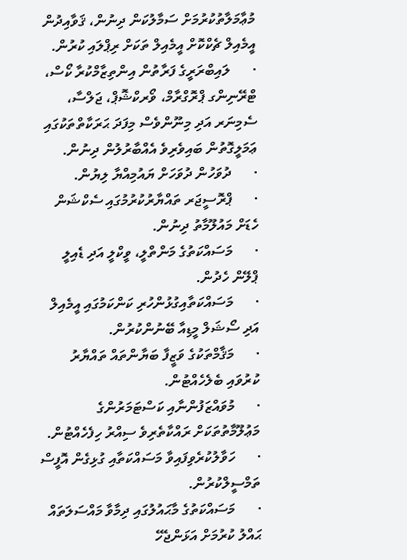މުޢާމަލާތުކުރުމަށް ސަމާލުކަން ދިނުން، ޤަވާއިދުން އީމެއިލް ޗެކްކޮށް އީމެއިލް ތަކަށް ރިޕްލައި ކުރުން.
·      ލައިބްރަރީގެ ފަރާތުން އިންތިޒާމްކުރާ ކޯސް، ޓްރޭނިންގ ޕްރޮގްރާމް، ވޯރކްޝޮޕް، ޖަލްސާ، ސެމިނަރ އަދި މިނޫންވެސް މިފަދަ ޙަރަކާތްތަކުގައި ޢަމަލީގޮތުން ބައިވެރިވެ އެއްބާރުލުން ދިނުން.
·      ދުވަހުން ދުވަހަށް ޔައުމިއްޔާ ލިޔުން.
·      ޕްރޮސީޖަރ ތައްޔާރުކުރުމުގައި ސެކްޝަން ހެޑަށް މައުލޫމާތު ދިނުން.
·      މަސައްކަތުގެ މަންތްލީ، ވީކްލީ އަދި ޑެއިލީ ޕްލޭން ހެދުން.
·      މަސައްކަތާއިގުޅުންހުރި ކަންކަމުގައި އީމެއިލް އަދި ސޯޝަލް މީޑިއާ ބޭނުންކުރުން.
·      މަޤާމްތަކުގެ ވަޒީފާ ބަޔާންތައް ތައްޔާރު ކުރުވައި ބެލެހެއްޓުން.
·      މުވައްޒަފުންނާއި ކަސްޓަމަރުންގެ މަޢުލޫމާތުތަކަށް ރައްކާތެރިވެ ސިއްރު ހިފެހެއްޓުން.
·      ހަވާލުކުރެވިފައިވާ މަސައްކަތާއި ގުޅިގެން އޮފީސް ތަމްސީލްކުރުން.
·      މަސައްކަތުގެ މާޙައުލުގައި ދިމާވާ މައްސަލަތައް ޙައްލު ކުރުމަށް އަޅަންޖެހޭ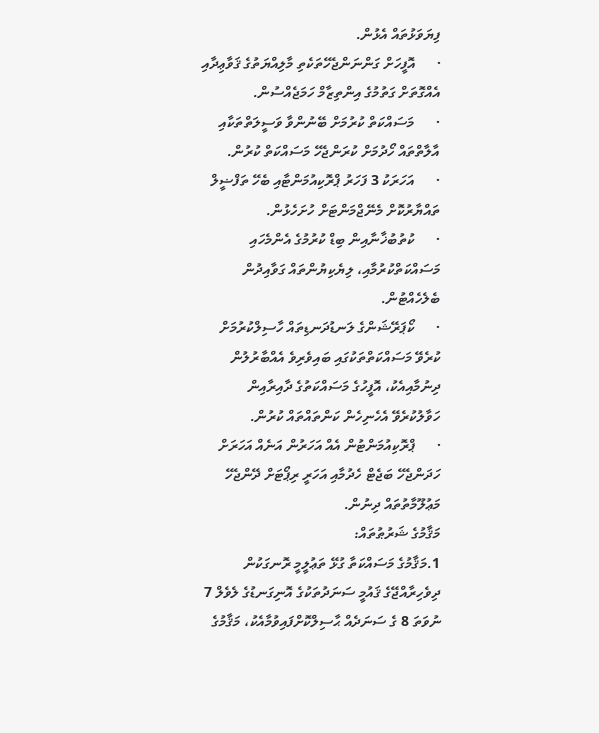ފިޔަވަޅުތައް އެޅުން.
·      އޮފީހަށް ގަންނަންޖެހޭތަކެތި މާލިއްޔަތުގެ ޤަވާޢިދާއި އެއްގޮތަށް ގަތުމުގެ އިންތިޒާމް ހަމަޖެއްސުން.
·      މަސައްކަތް ކުރުމަށް ބޭނުންވާ ވަސީލަތްތަކާއި އާލާތްތައް ހޯދުމަށް ކުރަންޖެހޭ މަސައްކަތް ކުރުން.
·      އަހަރަކު 3 ފަހަރު ޕްރޮކިއުމަންޓާއި ބެހޭ ތަފްޟީލް ތައްޔާރުކޮށް މެނޭޖްމަންޓަށް ހުށަހެޅުން.
·      ކުތުބުޚާނާއިން ބިޑް ކުރުމުގެ އެންމެހައި މަސައްކަތްކުރުމާއި، ލިޔެކިޔުންތައް ގަވާއިދުން ބެލެހެއްޓުން.
·      ކޯޕަރޭޝަންގެ ލަނޑުދަނޑިތައް ހާސިލްކުރުމަށް ކުރެވޭ މަސައްކަތްތަކުގައި ބައިވެރިވެ އެއްބާރުލުން ދިނުމާއިއެކު، އޮފީހުގެ މަސައްކަތުގެ ދާއިރާއިން ހަވާލުކުރެވޭ އެހެނިހެން ކަންތައްތައް ކުރުން.
·      ޕްރޮކިއުމަންޓުން އެއް އަހަރުން އަނެއް އަހަރަށް ހަދަންޖެހޭ ބަޖެޓް ހެދުމާއި އަހަރީ ރިޕޯޓަށް ދޭންޖެހޭ މަޢުލޫމާތުތައް ދިނުން.
މަޤާމުގެ ޝަރުޠުތައް:
1.މަޤާމުގެ މަސައްކަތާ ގުޅޭ ތަޢުލީމީ ރޮނގަކުން ދިވެހިރާއްޖޭގެ ޤައުމީ ސަނަދުތަކުގެ އޮނިގަނޑުގެ ލެވެލް 7 ނުވަތަ 8 ގެ ސަނަދެއް ޙާސިލްކޮށްފައިވުމާއެކު، މަޤާމުގެ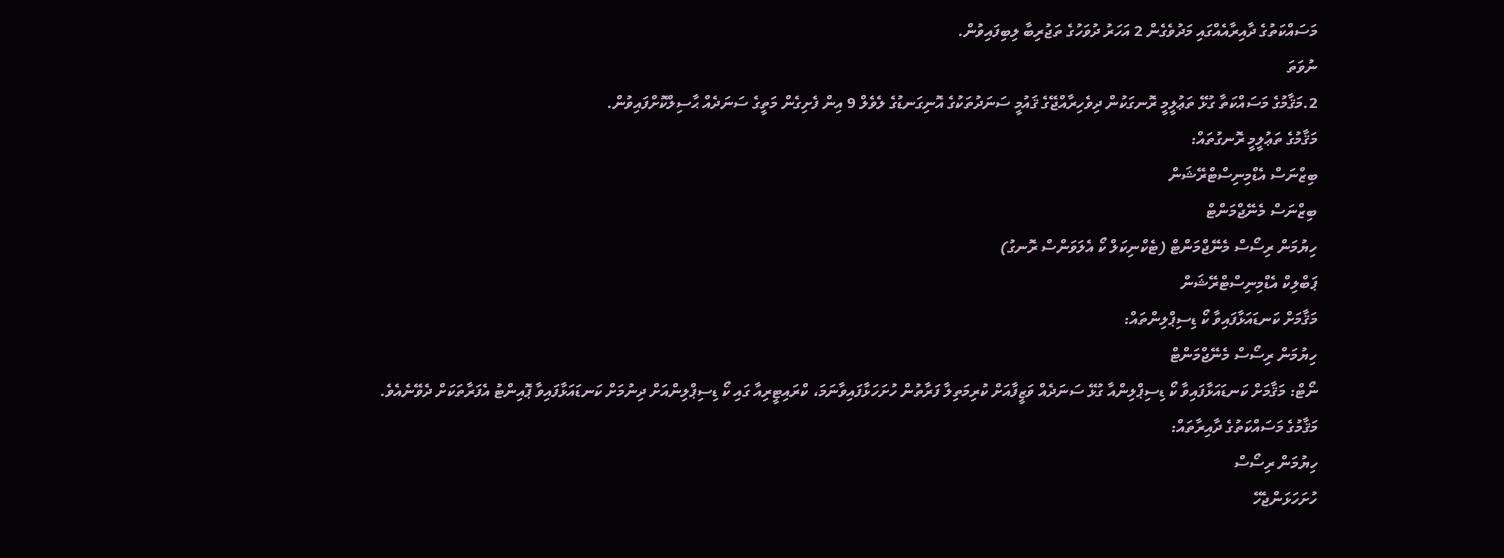މަސައްކަތުގެ ދާއިރާއެއްގައި މަދުވެގެން 2 އަހަރު ދުވަހުގެ ތަޖުރިބާ ލިބިފައިވުން.
ނުވަތަ
2.މަޤާމުގެ މަސައްކަތާ ގުޅޭ ތަޢުލީމީ ރޮނގަކުން ދިވެހިރާއްޖޭގެ ޤައުމީ ސަނަދުތަކުގެ އޮނިގަނޑުގެ ލެވެލް 9 އިން ފެށިގެން މަތީގެ ސަނަދެއް ޙާސިލްކޮށްފައިވުން.
މަޤާމުގެ ތަޢުލީމީ ރޮނގުތައް:
ބިޒްނަސް އެޑްމިނިސްޓްރޭޝަން
ބިޒްނަސް މެނޭޖްމަންޓް
ހިޔުމަން ރިސޯސް މެނޭޖްމަންޓް (ޓެކްނިކަލް ކޯ އެލަވަންސް ރޮނގު)
ޕަބްލިކް އެޑްމިނިސްޓްރޭޝަން
މަޤާމަށް ކަނޑައަޅާފައިވާ ކޯ ޑިސިޕްލިންތައް:
ހިޔުމަން ރިސޯސް މެނޭޖްމަންޓް
ނޯޓް: މަޤާމަށް ކަނޑައަޅާފައިވާ ކޯ ޑިސިޕްލިންއާ ގުޅޭ ސަނަދެއް ވަޒީފާއަށް ކުރިމަތިލާ ފަރާތުން ހުށަހަޅާފައިވާނަމަ، ކްރައިޓީރިއާ ގައި ކޯ ޑިސިޕްލިންއަށް ދިނުމަށް ކަނޑައަޅާފައިވާ ޕޮއިންޓު އެފަރާތަކަށް ދެވޭނެއެވެ.
މަޤާމުގެ މަސައްކަތުގެ ދާއިރާތައް:
ހިޔުމަން ރިސޯސް
ހުށަހަޅަންޖެހޭ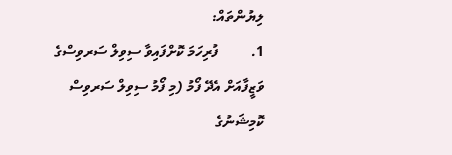ލިޔުންތައް:
1.         ފުރިހަމަ ކޮށްފައިވާ ސިވިލް ސަރވިސްގެ ވަޒީފާއަށް އެދޭ ފޯމު (މި ފޯމު ސިވިލް ސަރވިސް ކޮމިޝަނުގެ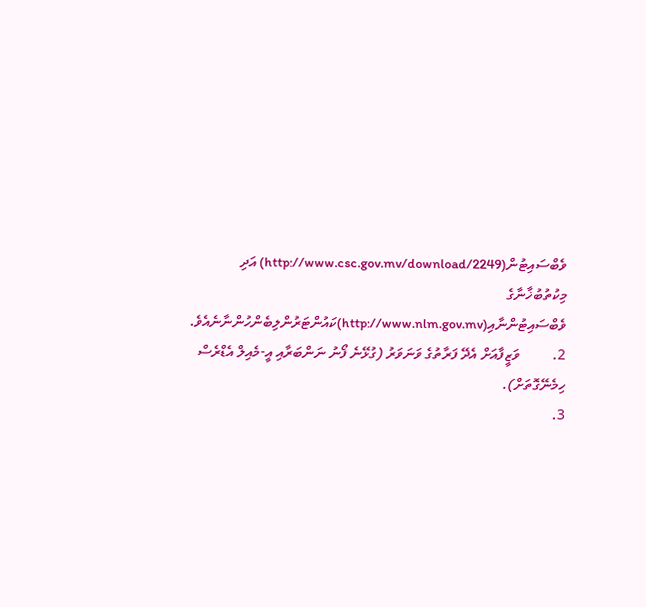ވެބްސައިޓުން(http://www.csc.gov.mv/download/2249) އަދި މިކުތުބުޚާނާގެ ވެބްސައިޓުންނާއި(http://www.nlm.gov.mv)ކައުންޓަރުންލިބެންހުންނާނެއެވެ.
2.         ވަޒީފާއަށް އެދޭ ފަރާތުގެ ވަނަވަރު (ގުޅޭނެ ފޯނު ނަންބަރާއި އީ-މެއިލް އެޑްރެސް ހިމެނޭގޮތަށް).
3.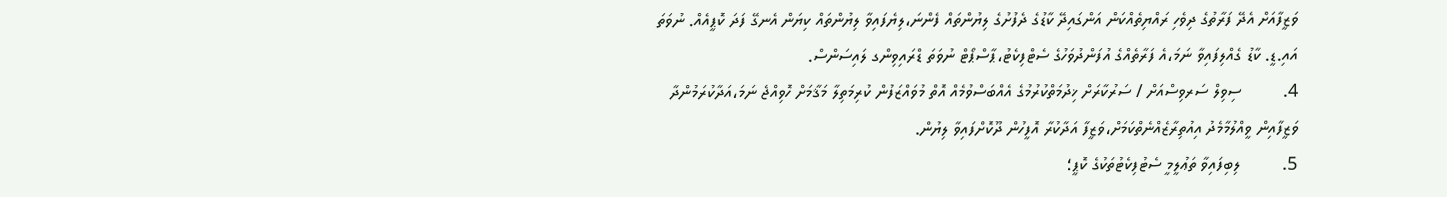ވަޒީފާއަށް އެދޭ ފަރާތުގެ ދިވެހި ރައްޔިތެއްކަން އަންގައިދޭ ކާޑުގެ ދެފުށުގެ ލިޔުންތައް ފެންނަ،ލިޔެފައިވާ ލިޔުންތައް ކިޔަން އެނގޭ ފަދަ ކޮޕީއެއް. ނުވަތަ އައި.ޑީ. ކާޑު ގެއްލިފައިވާ ނަމަ،އެ ފަރާތެއްގެ އުފަންދުވަހުގެ ސެޓްފިކެޓު،ޕާސްޕޯޓް ނުވަތަ ޑްރައިވިންގ ލައިސަންސް.
4.         ސިވިލް ސަރވިސްއަށް / ސަރުކާރަށް ޚިދުމަތްކުރުމުގެ އެއްބަސްވުމެއް އޮތް މުވައްޒަފުން ކުރިމަތިލާ މަޤާމަށް ހޮވިއްޖެ ނަމަ،އަދާކުރަމުންދާ ވަޒީފާއިން ވީއްލުމާމެދު އިއުތިރާޒެއްނެތްކަމަށް،ވަޒީފާ އަދާކުރާ އޮފީހުން ދޫކޮށްފައިވާ ލިޔުން.
5.         ލިބިފައިވާ ތަޢުލީމީ ސެޓުފިކެޓުތަކުގެ ކޮޕީ؛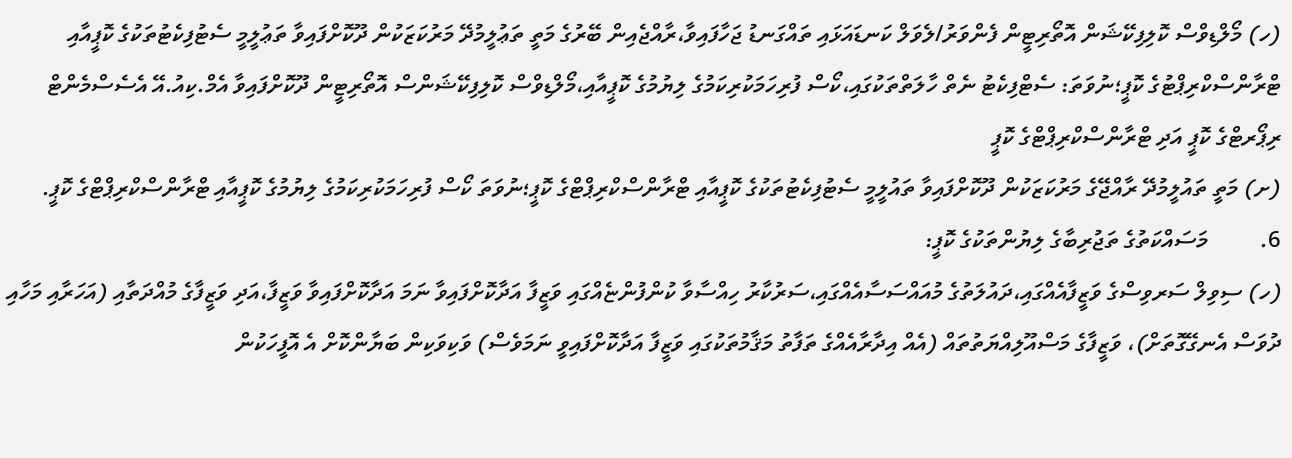(ހ) މޯލްޑިވްސް ކޮލިފިކޭޝަން އޮތޯރިޓީން ފެންވަރު/ލެވަލް ކަނޑައަޅައި ތައްގަނޑު ޖަހާފައިވާ،ރާއްޖެއިން ބޭރުގެ މަތީ ތަޢުލީމުދޭ މަރުކަޒަކުން ދޫކޮށްފައިވާ ތަޢުލީމީ ސެޓުފިކެޓުތަކުގެ ކޮޕީއާއި ޓްރާންސްކްރިޕްޓުގެ ކޮޕީ؛ނުވަތަ: ސެޓްފިކެޓު ނެތް ހާލަތްތަކުގައި،ކޯސް ފުރިހަމަކުރިކަމުގެ ލިޔުމުގެ ކޮޕީއާއި،މޯލްޑިވްސް ކޮލިފިކޭޝަންސް އޮތޯރިޓީން ދޫކޮށްފައިވާ އެމް.ކިއު.އޭ އެސެސްމެންޓް ރިޕޯރޓްގެ ކޮޕީ އަދި ޓްރާންސްކްރިޕްޓްގެ ކޮޕީ
(ށ) މަތީ ތައުލީމުދޭ ރާއްޖޭގެ މަރުކަޒަކުން ދޫކޮށްފައިވާ ތައުލީމީ ސެޓުފިކެޓުތަކުގެ ކޮޕީއާއި ޓްރާންސްކްރިޕްޓްގެ ކޮޕީ؛ނުވަތަ ކޯސް ފުރިހަމަކުރިކަމުގެ ލިޔުމުގެ ކޮޕީއާއި ޓްރާންސްކްރިޕްޓްގެ ކޮޕީ.
6.         މަސައްކަތުގެ ތަޖުރިބާގެ ލިޔުންތަކުގެ ކޮޕީ:
(ހ) ސިވިލް ސަރވިސްގެ ވަޒީފާއެއްގައި،ދައުލަތުގެ މުއައްސަސާއެއްގައި،ސަރުކާރު ހިއްސާވާ ކުންފުންޏެއްގައި ވަޒީފާ އަދާކޮށްފައިވާ ނަމަ އަދާކޮށްފައިވާ ވަޒީފާ،އަދި ވަޒީފާގެ މުއްދަތާއި (އަހަރާއި މަހާއި ދުވަސް އެނގޭގޮތަށް)، ވަޒީފާގެ މަސްއޫލިއްޔަތުތައް (އެއް އިދާރާއެއްގެ ތަފާތު މަޤާމުތަކުގައި ވަޒީފާ އަދާކޮށްފައިވީ ނަމަވެސް) ވަކިވަކިން ބަޔާންކޮށް އެ އޮފީހަކުން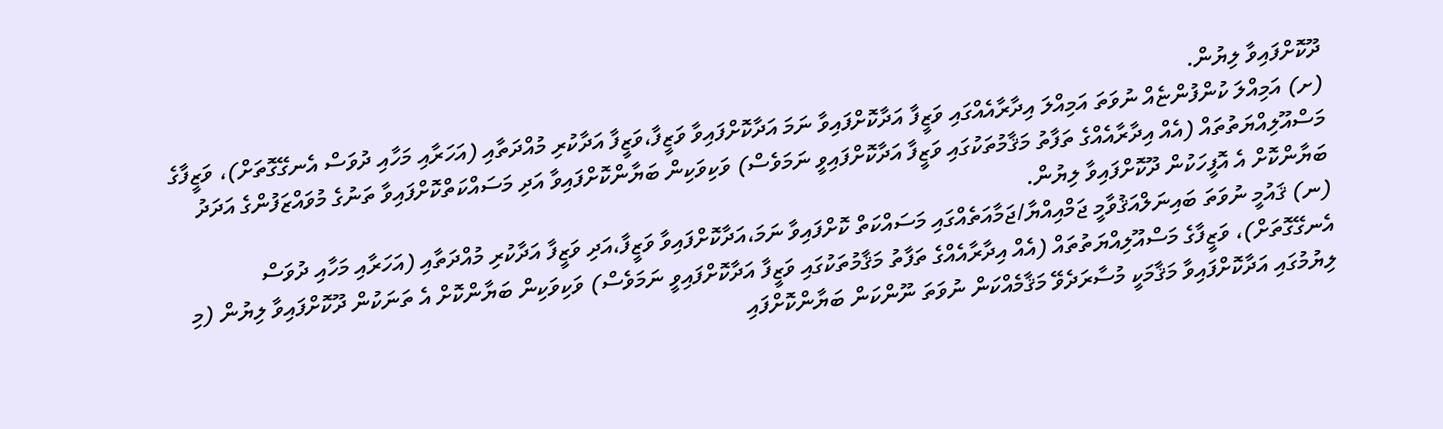ދޫކޮށްފައިވާ ލިޔުން.
(ށ) އަމިއްލަ ކުންފުންޏެއް ނުވަތަ އަމިއްލަ އިދާރާއެއްގައި ވަޒީފާ އަދާކޮށްފައިވާ ނަމަ އަދާކޮށްފައިވާ ވަޒީފާ،ވަޒީފާ އަދާކުރި މުއްދަތާއި (އަހަރާއި މަހާއި ދުވަސް އެނގޭގޮތަށް)، ވަޒީފާގެ މަސްއޫލިއްޔަތުތައް (އެއް އިދާރާއެއްގެ ތަފާތު މަޤާމުތަކުގައި ވަޒީފާ އަދާކޮށްފައިވީ ނަމަވެސް) ވަކިވަކިން ބަޔާންކޮށްފައިވާ އަދި މަސައްކަތްކޮށްފައިވާ ތަނުގެ މުވައްޒަފުންގެ އަދަދު ބަޔާންކޮށް އެ އޮފީހަކުން ދޫކޮށްފައިވާ ލިޔުން.
(ނ) ޤައުމީ ނުވަތަ ބައިނަލްއަޤުވާމީ ޖަމްއިއްޔާ/ޖަމާއަތެއްގައި މަސައްކަތް ކޮށްފައިވާ ނަމަ،އަދާކޮށްފައިވާ ވަޒީފާ،އަދި ވަޒީފާ އަދާކުރި މުއްދަތާއި (އަހަރާއި މަހާއި ދުވަސް އެނގޭގޮތަށް)، ވަޒީފާގެ މަސްއޫލިއްޔަތުތައް (އެއް އިދާރާއެއްގެ ތަފާތު މަޤާމުތަކުގައި ވަޒީފާ އަދާކޮށްފައިވީ ނަމަވެސް) ވަކިވަކިން ބަޔާންކޮށް އެ ތަނަކުން ދޫކޮށްފައިވާ ލިޔުން (މި ލިޔުމުގައި އަދާކޮށްފައިވާ މަޤާމަކީ މުސާރަދެވޭ މަޤާމެއްކަން ނުވަތަ ނޫންކަން ބަޔާންކޮށްފައި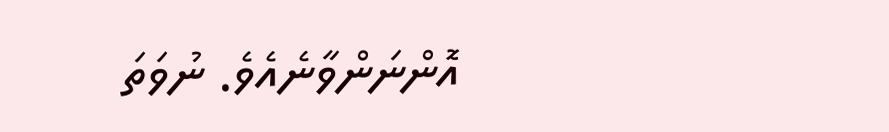އޮންނަންވާނެއެވެ. ނުވަތަ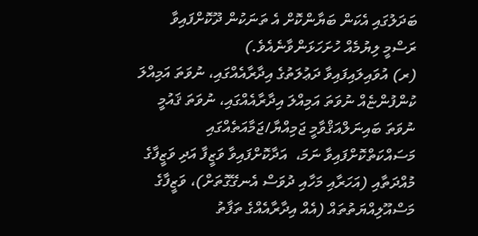ބަދަލުގައި އެކަން ބަޔާންކޮށް އެ ތަނަކުން ދޫކޮށްފައިވާ ރަސްމީ ލިޔުމެއް ހުށަހަޅަންވާނެއެވެ.)
(ރ) އުވައިލައިފައިވާ ދަޢުލަތުގެ އިދާރާއެއްގައި، ނުވަތަ އަމިއްލަ ކުންފުންޏެއް ނުވަތަ އަމިއްލަ އިދާރާއެއްގައި، ނުވަތަ ޤައުމީ ނުވަތަ ބައިނަލްއަޤްވާމީ ޖަމިއްޔާ/ޖަމާއަތެއްގައި މަސައްކަތްކޮށްފައިވާ ނަމަ،  އަދާކޮށްފައިވާ ވަޒީފާ އަދި ވަޒީފާގެ މުއްދަތާއި (އަހަރާއި މަހާއި ދުވަސް އެނގޭގޮތަށް)، ވަޒީފާގެ މަސްއޫލިއްޔަތުތައް (އެއް އިދާރާއެއްގެ ތަފާތު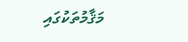މަޤާމުތަކުގައި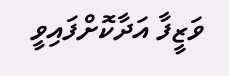ވަޒީފާ އަދާކޮށްފައިވީ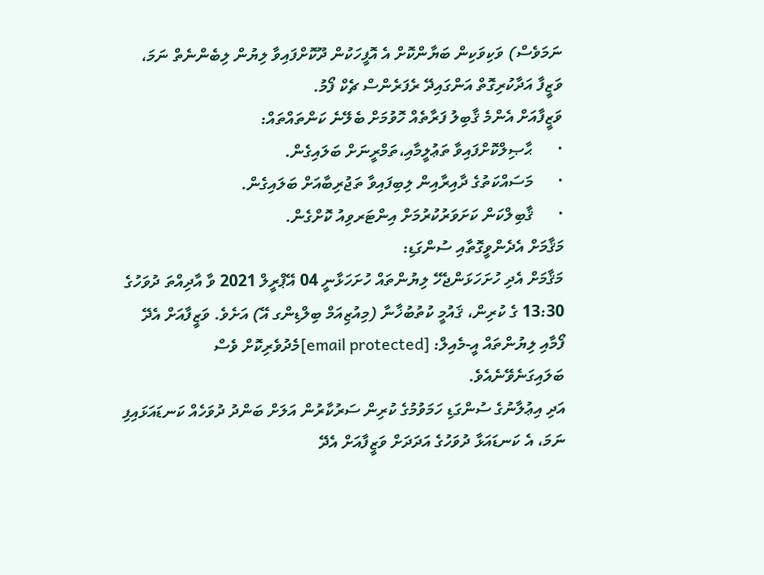ނަމަވެސް) ވަކިވަކިން ބަޔާންކޮށް އެ އޮފީހަކުން ދޫކޮށްފައިވާ ލިޔުން ލިބެންނެތް ނަމަ، ވަޒީފާ އަދާކުރިގޮތް އަންގައިދޭ ރެފަރެންސް ޗެކް ފޯމު.
ވަޒީފާއަށް އެންމެ ޤާބިލު ފަރާތެއް ހޮވުމަށް ބެލޭނެ ކަންތައްތައް:
·      ޙާޞިލްކޮށްފައިވާ ތަޢުލީމާއި،ތަމްރީނަށް ބަލައިގެން.
·      މަސައްކަތުގެ ދާއިރާއިން ލިބިފައިވާ ތަޖުރިބާއަށް ބަލައިގެން.
·      ޤާބިލްކަން ކަށަވަރުކުރުމަށް އިންޓަރވިއު ކޮށްގެން.
މަޤާމަށް އެދެންވީގޮތާއި ސުންގަޑި:
މަޤާމަށް އެދި ހުށަހަޅަންޖެހޭ ލިޔުންތައް ހުށަހަޅާނީ 04 އޭޕްރީލް 2021 ވާ އާދިއްތަ ދުވަހުގެ 13:30 ގެ ކުރިން، ޤައުމީ ކުތުބުޚާނާ (މިއުޒިއަމް ބިލްޑިންގ އޭ) އަށެވެ. ވަޒީފާއަށް އެދޭ ފޯމާއި ލިޔުންތައް އީ-މެއިލް: [email protected]މެދުވެރިކޮށް ވެސް ބަލައިގަނެވޭނެއެވެ.
އަދި އިޢުލާނުގެ ސުންގަޑި ހަމަވުމުގެ ކުރިން ސަރުކާރުން އަލަށް ބަންދު ދުވަހެއް ކަނޑައަޅައިފި ނަމަ، އެ ކަނޑައަޅާ ދުވަހުގެ އަދަދަށް ވަޒީފާއަށް އެދޭ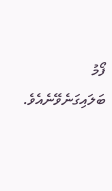ފޯމު ބަލައިގަނެވޭނެއެވެ.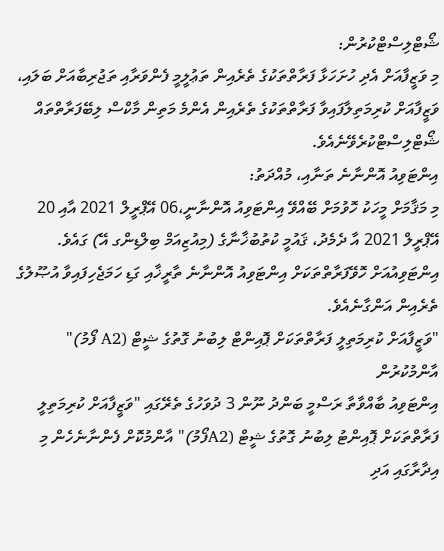ޝޯޓްލިސްޓްކުރުން:
މި ވަޒީފާއަށް އެދި ހުށަހަޅާ ފަރާތްތަކުގެ ތެރެއިން ތަޢުލީމީ ފެންވަރާއި ތަޖުރިބާއަށް ބަލައި، ވަޒީފާއަށް ކުރިމަތިލާފައިވާ ފަރާތްތަކުގެ ތެރެއިން އެންމެ މަތިން މާކްސް ލިބޭފަރާތްތައް ޝޯޓްލިސްޓްކުރެވޭނެއެވެ.
އިންޓަވިއު އޮންނާނެ ތަނާއި، މުއްދަތު:
މި މަޤާމަށް މީހަކު ހޮވުމަށް ބޭއްވޭ އިންޓަވިއު އޮންނާނީ،06 އޭޕްރީލް 2021 އާއި 20 އޭޕްރީލް 2021 އާ ދެމެދު، ޤައުމީ ކުތުބުޚާނާގެ (މިއުޒިއަމް ބިލްޑިންގ އޭ) ގައެވެ. އިންޓަވިއުއަށް ހޮވޭފަރާތްތަކަށް އިންޓަވިއު އޮންނާނެ ތާރީޚާއި ގަޑި ހަމަޖެހިފައިވާ އުޞޫލުގެ ތެރެއިން އަންގާނެއެވެ.
"ވަޒީފާއަށް ކުރިމަތިލީ ފަރާތްތަކަށް ޕޮއިންޓް ލިބުނު ގޮތުގެ ޝީޓް (A2 ފޯމު)" އާންމުކުރުން
އިންޓަވިއު ބާއްވާތާ ރަސްމީ ބަންދު ނޫން 3 ދުވަހުގެ ތެރޭގައި "ވަޒީފާއަށް ކުރިމަތިލީ ފަރާތްތަކަށް ޕޮއިންޓު ލިބުނު ގޮތުގެ ޝީޓް (A2ފޯމު)" އާންމުކޮށް ފެންނާނެހެން މި އިދާރާގައި އަދި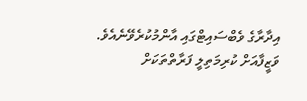އިދާރާގެ ވެބްސައިޓްގައި އާންމުކުރެވޭނެއެވެ. ވަޒީފާއަށް ކުރިމަތިލީ ފަރާތްތަކަށް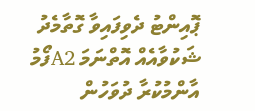ޕޮއިންޓު ދެވިފައިވާ ގޮތާމެދު ޝަކުވާއެއް އޮތްނަމަ A2ފޯމު އާންމުކުރާ ދުވަހުން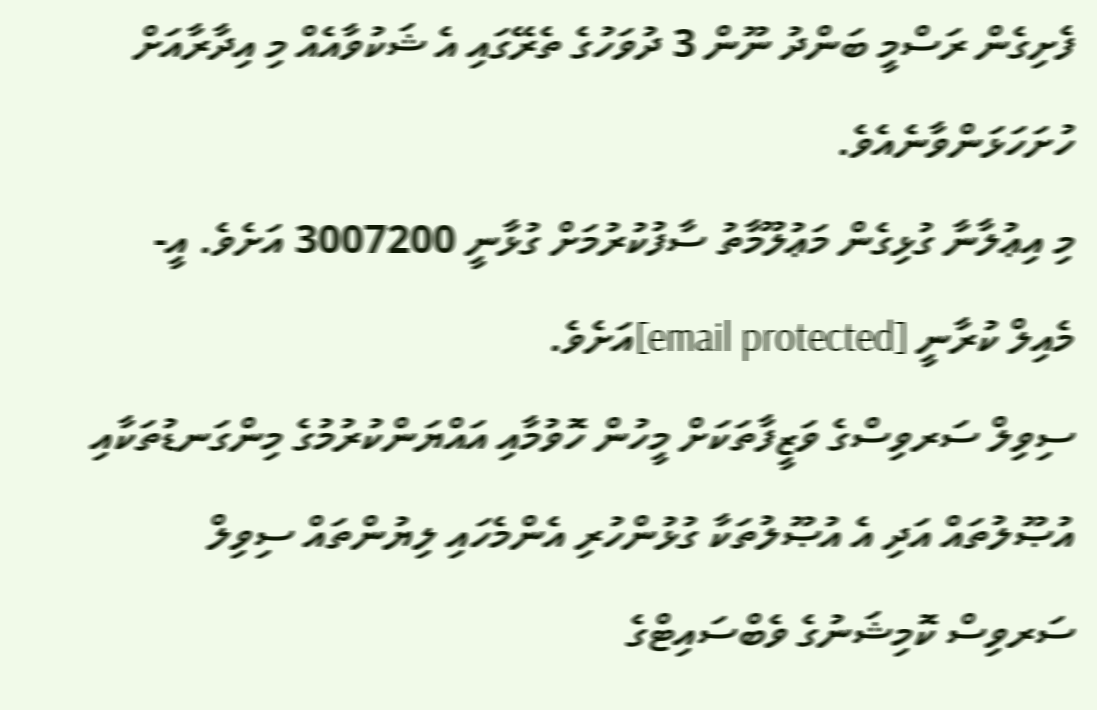ފެށިގެން ރަސްމީ ބަންދު ނޫން 3 ދުވަހުގެ ތެރޭގައި އެ ޝަކުވާއެއް މި އިދާރާއަށް ހުށަހަޅަންވާނެއެވެ.
މި އިޢުލާނާ ގުޅިގެން މަޢުލޫމާތު ސާފުކުރުމަށް ގުޅާނީ 3007200 އަށެވެ. އީ-މެއިލް ކުރާނީ [email protected]އަށެވެ.
ސިވިލް ސަރވިސްގެ ވަޒީފާތަކަށް މީހުން ހޮވުމާއި އައްޔަންކުރުމުގެ މިންގަނޑުތަކާއި އުޞޫލުތައް އަދި އެ އުޞޫލުތަކާ ގުޅުންހުރި އެންމެހައި ލިޔުންތައް ސިވިލް ސަރވިސް ކޮމިޝަނުގެ ވެބްސައިޓްގެ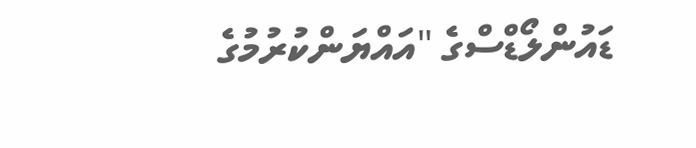ޑައުންލޯޑްސްގެ "އައްޔަންކުރުމުގެ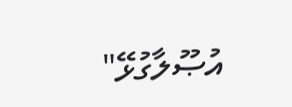އުޞޫލާގުޅޭ"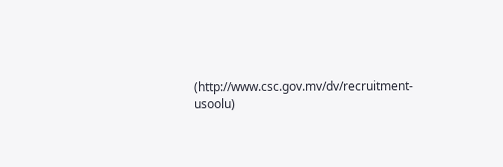(http://www.csc.gov.mv/dv/recruitment-usoolu)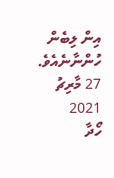އިން ލިބެން ހުންނާނެއެވެ.
27 މާރިޗު 2021
ހޯދާ